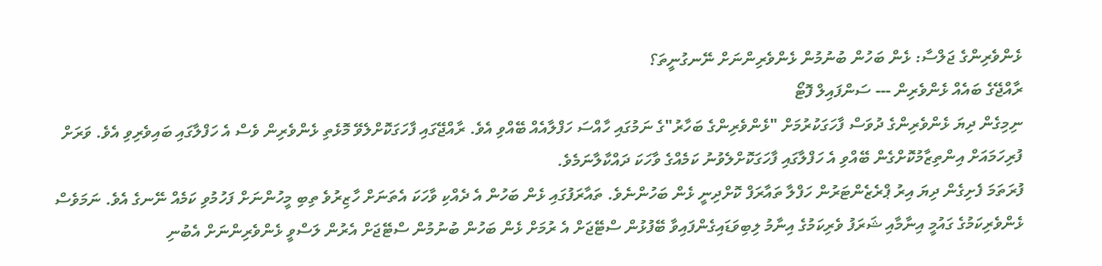ޅެންވެރިންގެ ޖަލްސާ: ޅެން ބަހުން ބުނުމުން ޅެންވެރިންނަށް ނޭނގުނީތަ؟
ރާއްޖޭގެ ބައެއް ޅެންވެރިން --- ސަންފައިލް ފޮޓޯ
ނިމިގެން ދިޔަ ޅެންވެރިންގެ ދުވަސް ފާހަގަކުރުމަށް "ޅެންވެރިންގެ ބަހާރު"ގެ ނަމުގައި ހާއްސަ ހަފްލާއެއް ބޭއްވި އެވެ. ރާއްޖޭގައި ފާހަގަކޮށްލެވޭ މޮޅެތި ޅެންވެރިން ވެސް އެ ހަފްލާގައި ބައިވެރިވި އެވެ. ވަރަށް ފުރިހަމައަށް އިންތިޒާމުކޮށްގެން ބޭއްވި އެ ހަފްލާގައި ފާހަގަކޮށްލެވުނު ކަމެއްގެ ވާހަކަ ދައްކާލާނަމެވެ.
ފުރަތަމަ ފެށިގެން ދިޔަ އިރު ޕްރެޒެންޓަރުން ހަފްލާ ތައާރަފް ކޮށްދިނީ ޅެން ބަހުންނެވެ. ތައާރަފުގައި ޅެން ބަހުން އެ ދެއްކި ވާހަކަ އެތަނަށް ހާޒިރުވެ ތިބި މީހުންނަށް ފަހުމުވި ކަމެއް ނޭނގެ އެވެ. ނަމަވެސް ޅެންވެރިކަމުގެ ގައުމީ އިނާމާއި ޝަރަފު ވެރިކަމުގެ އިނާމު ލިބިވަޑައިގެންފައިވާ ބޭފުޅުން ސްޓޭޖަށް އެ ރުމަށް ޅެން ބަހުން ބުނުމުން ސްޓޭޖަށް އެރުން ލަސްވީ ޅެންވެރިންނަށް އެބުނި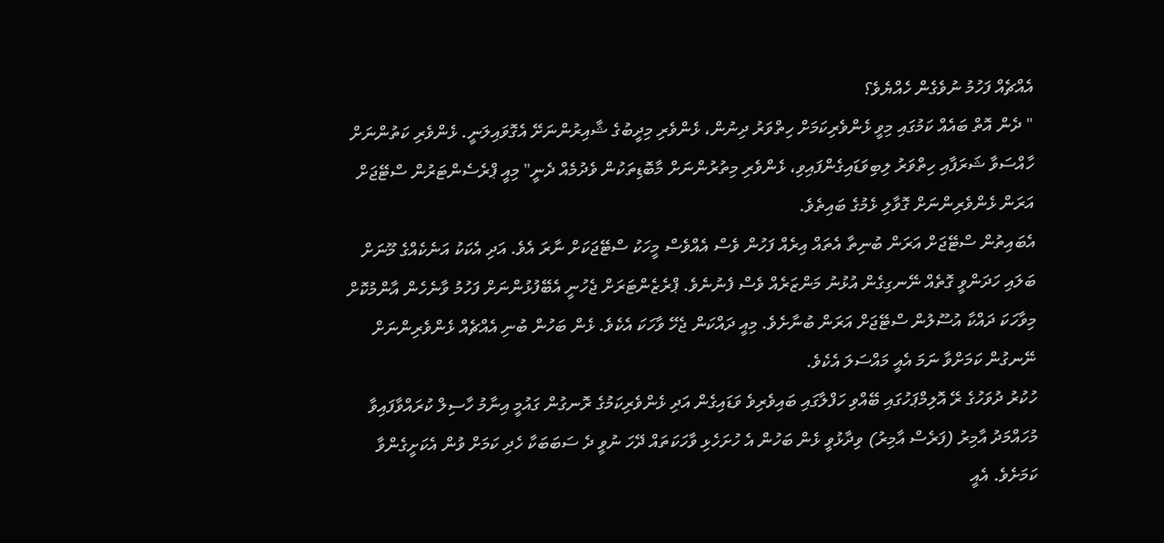އެއްޗެއް ފަހުމު ނުވެގެން ހެއްޔެވެ؟
" ދެން އޮތް ބައެއް ކަމުގައި މިވީ ޅެންވެރިކަމަށް ހިތްވަރު ދިނުން، ޅެންވެރި މިދީބުގެ ޝާއިރުންނަށޭ އެގޮވައިލަނީ. ޅެންވެރި ކަތުންނަށް ހާއްސަވާ ޝަރަފާއި ހިތްވަރު ލިބިވަޑައިގެންފައިވި، ޅެންވެރި މިތުރުންނަށް މާބޮޑިތަކުން ވެދުމެއް ދެނީ" މިއީ ޕްރެސެންޓަރުން ސްޓޭޖަށް އަރަން ޅެންވެރިންނަށް ގޮވާލި ޅެމުގެ ބައިތެވެ.
އެބައިތުން ސްޓޭޖަށް އަރަން ބުނިތާ އެތައް އިރެއް ފަހުން ވެސް އެއްވެސް މީހަކު ސްޓޭޖަކަށް ނާރަ އެވެ. އަދި އެކަކު އަނެކެއްގެ މޫނަށް ބަލައި ހަދަންވީ ގޮތެއް ނޭނގިގެން އުޅުނު މަންޒަރެއް ވެސް ފެނުނެވެ. ޕްރެޒެންޓަރަށް ޖެހުނީ އެބޭފުޅުންނަށް ފަހުމު ވާނެހެން އާންމުކޮށް މިވާހަކަ ދައްކާ އުސޫލުން ސްޓޭޖަށް އަރަން ބުނާށެވެ. މިއީ ދައްކަން ޖެހޭ ވާހަކަ އެކެވެ. ޅެން ބަހުން ބުނި އެއްޗެއް ޅެންވެރިންނަށް ނޭނގުން ކަމަށްވާ ނަމަ އެއީ މައްސަލަ އެކެވެ.
ހުކުރު ދުވަހުގެ ރޭ އޮލިމްޕަހުގައި ބޭއްވި ހަފްލާގައި ބައިވެރިވެ ވަޑައިގެން އަދި ޅެންވެރިކަމުގެ ރޮނގުން ގައުމީ އިނާމު ހާސިލް ކުރައްވާފައިވާ މުހައްމަދު އާމިރު (ފަރެސް އާމިރު) ވިދާޅުވީ ޅެން ބަހުން އެ ހުށަހެޅި ވާހަކަތައް ދޭހަ ނުވީ ދެ ސަބަބަކާ ހެދި ކަމަށް ވުން އެކަށީގެންވާ ކަމަށެވެ. އެއީ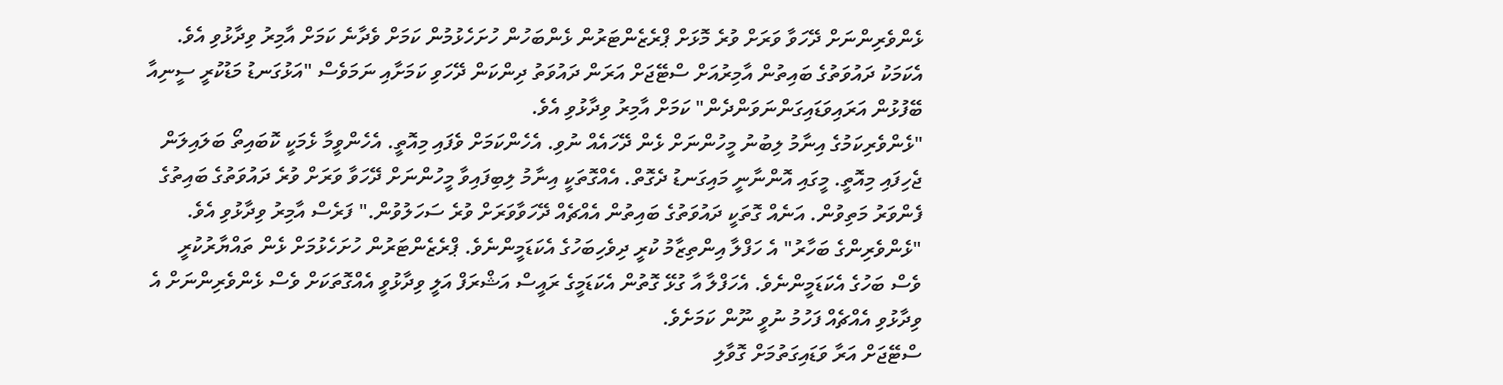ޅެންވެރިންނަށް ދޭހަވާ ވަރަށް ވުރެ މޮޅަށް ޕްރެޒެންޓަރުން ޅެންބަހުން ހުށަހެޅުމުން ކަމަށް ވެދާނެ ކަމަށް އާމިރު ވިދާޅުވި އެވެ.
އެކަމަކު ދައުވަތުގެ ބައިތުން އާމިރުއަށް ސްޓޭޖަށް އަރަން ދައުވަތު ދިންކަން ދޭހަވި ކަމަށާއި ނަމަވެސް "އަޅުގަނޑު މަޑުކުރީ ސީނިއާ ބޭފުޅުން އަރައިވަޑައިގަންނަވަންދެން" ކަމަށް އާމިރު ވިދާޅުވި އެވެ.
"ޅެންވެރިކަމުގެ އިނާމު ލިބުނު މީހުންނަށް ޅެން ދޭހައެއް ނުވި. އެހެންކަމަށް ވެފައި މިއޮތީ. އެހެންވީމާ ޅެމަކީ ކޮބައިތޯ ބަލައިލަން ޖެހިފައި މިއޮތީ. މީގައި އޮންނާނީ މައިގަނޑު ދެގޮތް. އެއްގޮތަކީ އިނާމު ލިބިފައިވާ މީހުންނަށް ދޭހަވާ ވަރަށް ވުރެ ދައުވަތުގެ ބައިތުގެ ފެންވަރު މަތިވުން. އަނެއް ގޮތަކީ ދައުވަތުގެ ބައިތުން އެއްޗެއް ދޭހަވާވަރަށް ވުރެ ސަހަލުވުން." ފަރެސް އާމިރު ވިދާޅުވި އެވެ.
"ޅެންވެރިންގެ ބަހާރު" އެ ހަފްލާ އިންތިޒާމު ކުރީ ދިވެހިބަހުގެ އެކަޑަމީންނެވެ. ޕްރެޒެންޓަރުން ހުށަހެޅުމަށް ޅެން ތައްޔާރުކުރީ ވެސް ބަހުގެ އެކަޑަމީންނެވެ. އެހަފްލާ އާ ގުޅޭ ގޮތުން އެކަޑަމީގެ ރައީސް އަޝްރަފް އަލީ ވިދާޅުވީ އެއްގޮތަކަށް ވެސް ޅެންވެރިންނަށް އެ ވިދާޅުވި އެއްޗެއް ފަހުމު ނުވީ ނޫން ކަމަށެވެ.
ސްޓޭޖަށް އަރާ ވަޑައިގަތުމަށް ގޮވާލި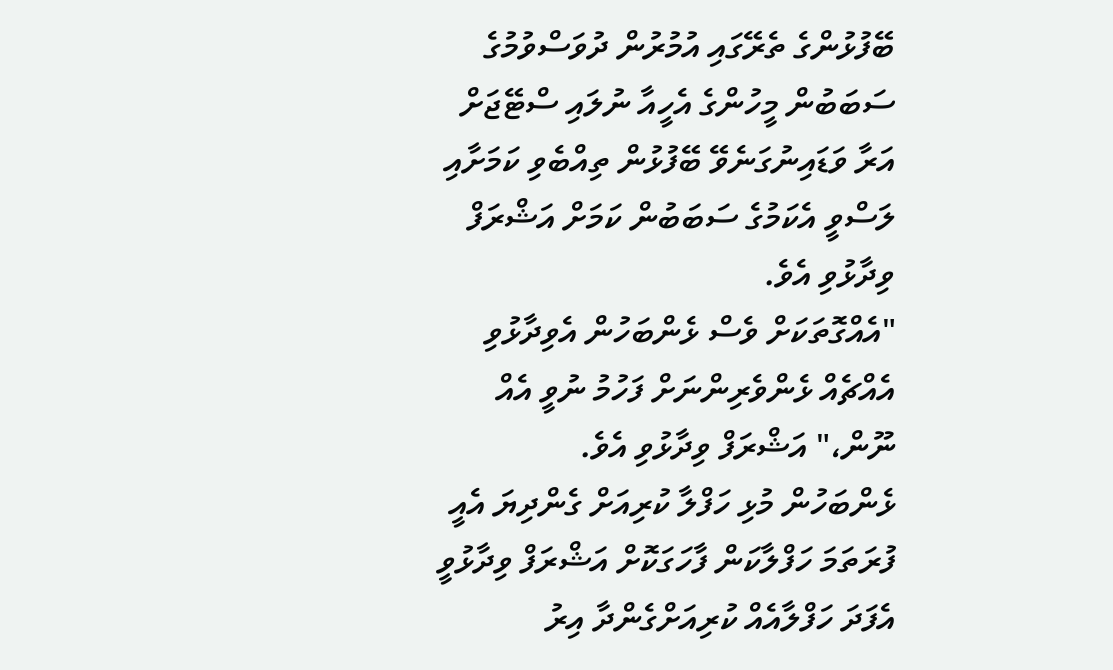ބޭފުޅުންގެ ތެރޭގައި އުމުރުން ދުވަސްވުމުގެ ސަބަބުން މީހުންގެ އެހީއާ ނުލައި ސްޓޭޖަށް އަރާ ވަޑައިނުގަނެވޭ ބޭފުޅުން ތިއްބެވި ކަމަށާއި ލަސްވީ އެކަމުގެ ސަބަބުން ކަމަށް އަޝްރަފް ވިދާޅުވި އެވެ.
"އެއްގޮތަކަށް ވެސް ޅެންބަހުން އެވިދާޅުވި އެއްޗެއް ޅެންވެރިންނަށް ފަހުމު ނުވީ އެއް ނޫން،" އަޝްރަފް ވިދާޅުވި އެވެ.
ޅެންބަހުން މުޅި ހަފްލާ ކުރިއަށް ގެންދިޔަ އެއީ ފުރަތަމަ ހަފްލާކަން ފާހަގަކޮށް އަޝްރަފް ވިދާޅުވީ އެފަދަ ހަފްލާއެއް ކުރިއަށްގެންދާ އިރު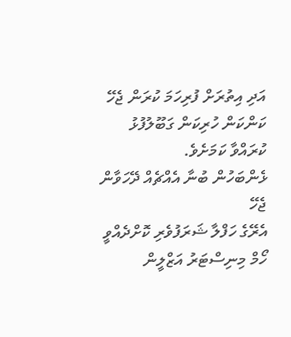އަދި އިތުރަށް ފުރިހަމަ ކުރަން ޖެހޭ ކަންކަން ހުރިކަން ގަބޫލުފުޅު ކުރައްވާ ކަމަށެވެ.
ޅެންބަހުން ބުނާ އެއްޗެއް ދޭހަވާން ޖެހޭ
އެރޭގެ ހަފްލާ ޝަރަފުވެރި ކޮށްދެއްވީ ހޯމް މިނިސްޓަރު އަޒްލީން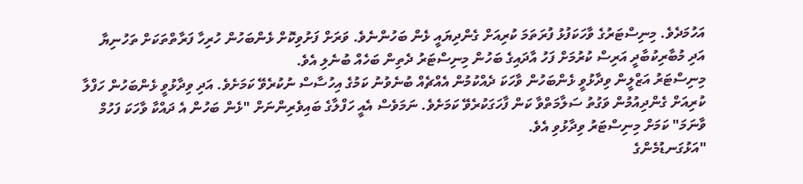އަހުމަދެވެ. މިނިސްޓަރުގެ ވާހަކަފުޅު ފުރަތަމަ ކުރިއަށް ގެންދިޔައީ ޅެން ބަހުންނެވެ. ވަރަށް ފަށުވިކޮށް ޅެންބަހުން ހުރިހާ ފަރާތްތަކަށް ތަހުނިޔާ އަދި މުބާރިކުބާދީ އަރިސް ކުރުމަށް ފަހު އާދައިގެ ބަހުން މިނިސްޓަރު ދެތިން ބަހެއް ބުނެލި އެވެ.
މިނިސްޓަރު އަޒްލީން ވިދާޅުވީ ޅެންބަހުން ވާހަކަ ދެއްކުމުން އެއްޗެއް ބުނެވުނު ކަމުގެ އިހުސާސް ނުކުރެވޭ ކަމަށެވެ. އަދި ވިދާޅުވީ ޅެންބަހުން ހަފްލާ ކުރިއަށް ގެންދިއުމުން ވަގުތު ސަލާމަތްވާ ކަން ފާހަގަކުރެވޭ ކަމަށެވެ. ނަމަވެސް އެއީ ހަފްލާގެ ބައިވެރިންނަށް "ޅެން ބަހުން އެ ދައްކާ ވާހަކަ ފަހުމް ވާނަމަ" ކަމަށް މިނިސްޓަރު ވިދާޅުވި އެވެ.
"އަޅުގަނޑުމެންގެ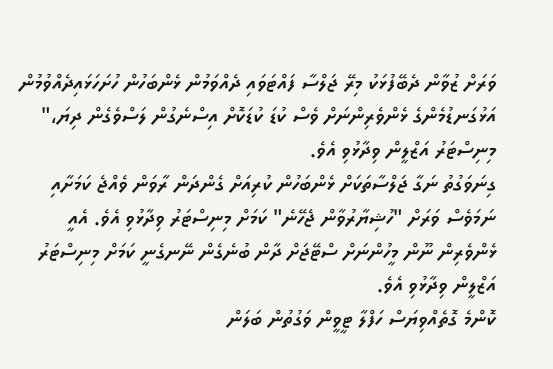ވަރަށް ޒުވާން ދެބޭފުޅަކު މިރޭ ޖަލްސާ ފައްޓަވައި ދެއްވަމުން ޅެންބަހުން ހުށަހަޅައިދެއްވުމުން އަޅުގަނޑުމެންގެ ޅެންވެރިންނަށް ވެސް ކުޑަ ކުޑަކޮށް އިސްނެގުން ލަސްވެގެން ދިޔަ،" މިނިސްޓަރު އަޒްލީން ވިދާޅުވި އެވެ.
ގިނަވަގުތު ނަގާ ޖަލްސާތަކަށް ޅެންބަހުން ކުރިއަށް ގެންދަން ރާވަން ވެއްޖެ ކަމަށާއި ނަމަވެސް ވަރަށް "ހުޝިޔާރުވާން ޖެހޭނެ" ކަމަށް މިނިސްޓަރު ވިދާޅުވި އެވެ. އެއީ ޅެންވެރިން ނޫން މީހުންނަށް ސްޓޭޖަށް ދާން ބުނެގެން ނޭނގެނީ ކަމަށް މިނިސްޓަރު އަޒްލީން ވިދާޅުވި އެވެ.
ކޮންމެ ގޮތެއްވިޔަސް ހަފްލާ ޓީވީން ވަގުތުން ބަލަން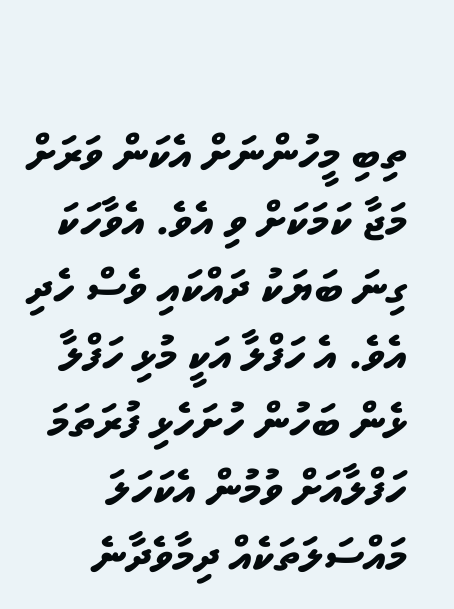ތިބި މީހުންނަށް އެކަން ވަރަށް މަޖާ ކަމަކަށް ވި އެވެ. އެވާހަކަ ގިނަ ބަޔަކު ދައްކައި ވެސް ހެދި އެވެ. އެ ހަފްލާ އަކީ މުޅި ހަފްލާ ޅެން ބަހުން ހުށަހެޅި ފުރަތަމަ ހަފްލާއަށް ވުމުން އެކަހަލަ މައްސަލަތަކެއް ދިމާވެދާނެ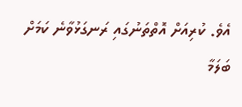އެވެ. ކުރިއަށް އޮތްތަނުގައި ރަނގަޅުވާނެ ކަމަށް ބަލަމާ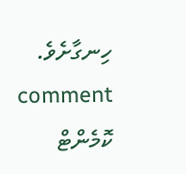ހިނގާށެވެ.
comment ކޮމެންޓް